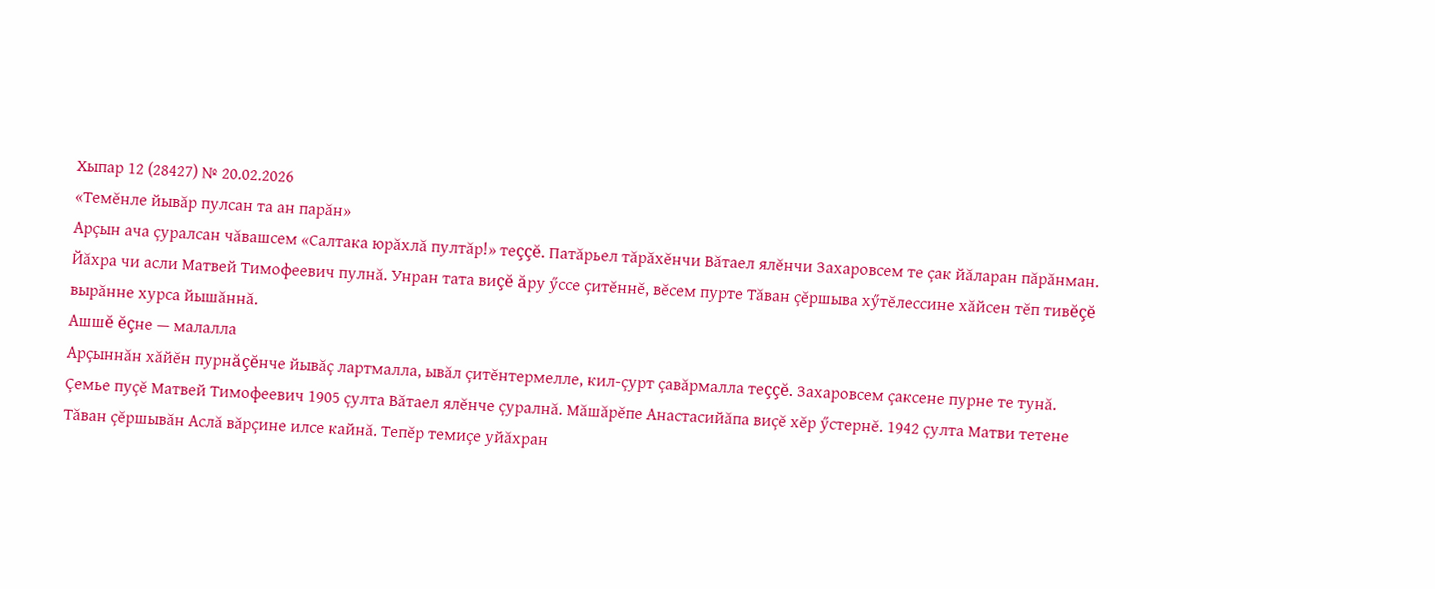Хыпар 12 (28427) № 20.02.2026
«Темĕнле йывăр пулсан та ан парăн»
Арçын ача çуралсан чăвашсем «Салтака юрăхлă пултăр!» теççĕ. Патăрьел тăрăхĕнчи Вăтаел ялĕнчи Захаровсем те çак йăларан пăрăнман. Йăхра чи асли Матвей Тимофеевич пулнă. Унран тата виçĕ ăру ӳссе çитĕннĕ, вĕсем пурте Тăван çĕршыва хӳтĕлессине хăйсен тĕп тивĕçĕ вырăнне хурса йышăннă.
Ашшĕ ĕçне — малалла
Арçыннăн хăйĕн пурнăçĕнче йывăç лартмалла, ывăл çитĕнтермелле, кил-çурт çавăрмалла теççĕ. Захаровсем çаксене пурне те тунă. Çемье пуçĕ Матвей Тимофеевич 1905 çулта Вăтаел ялĕнче çуралнă. Мăшăрĕпе Анастасийăпа виçĕ хĕр ӳстернĕ. 1942 çулта Матви тетене Тăван çĕршывăн Аслă вăрçине илсе кайнă. Тепĕр темиçе уйăхран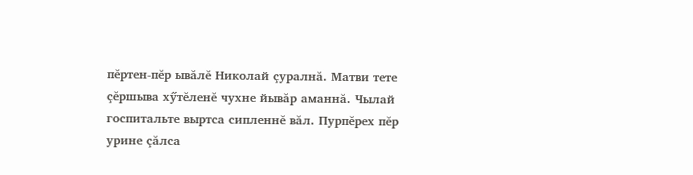пĕртен-пĕр ывăлĕ Николай çуралнă. Матви тете çĕршыва хӳтĕленĕ чухне йывăр аманнă. Чылай госпитальте выртса сипленнĕ вăл. Пурпĕрех пĕр урине çăлса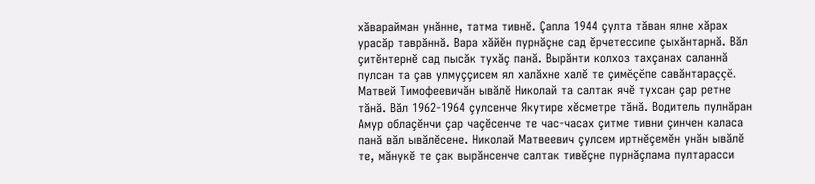хăварайман унăнне, татма тивнĕ. Çапла 1944 çулта тăван ялне хăрах урасăр таврăннă. Вара хăйĕн пурнăçне сад ĕрчетессипе çыхăнтарнă. Вăл çитĕнтернĕ сад пысăк тухăç панă. Вырăнти колхоз тахçанах саланнă пулсан та çав улмуççисем ял халăхне халĕ те çимĕçĕпе савăнтараççĕ. Матвей Тимофеевичăн ывăлĕ Николай та салтак ячĕ тухсан çар ретне тăнă. Вăл 1962-1964 çулсенче Якутире хĕсметре тăнă. Водитель пулнăран Амур облаçĕнчи çар чаçĕсенче те час-часах çитме тивни çинчен каласа панă вăл ывăлĕсене. Николай Матвеевич çулсем иртнĕçемĕн унăн ывăлĕ те, мăнукĕ те çак вырăнсенче салтак тивĕçне пурнăçлама пултарасси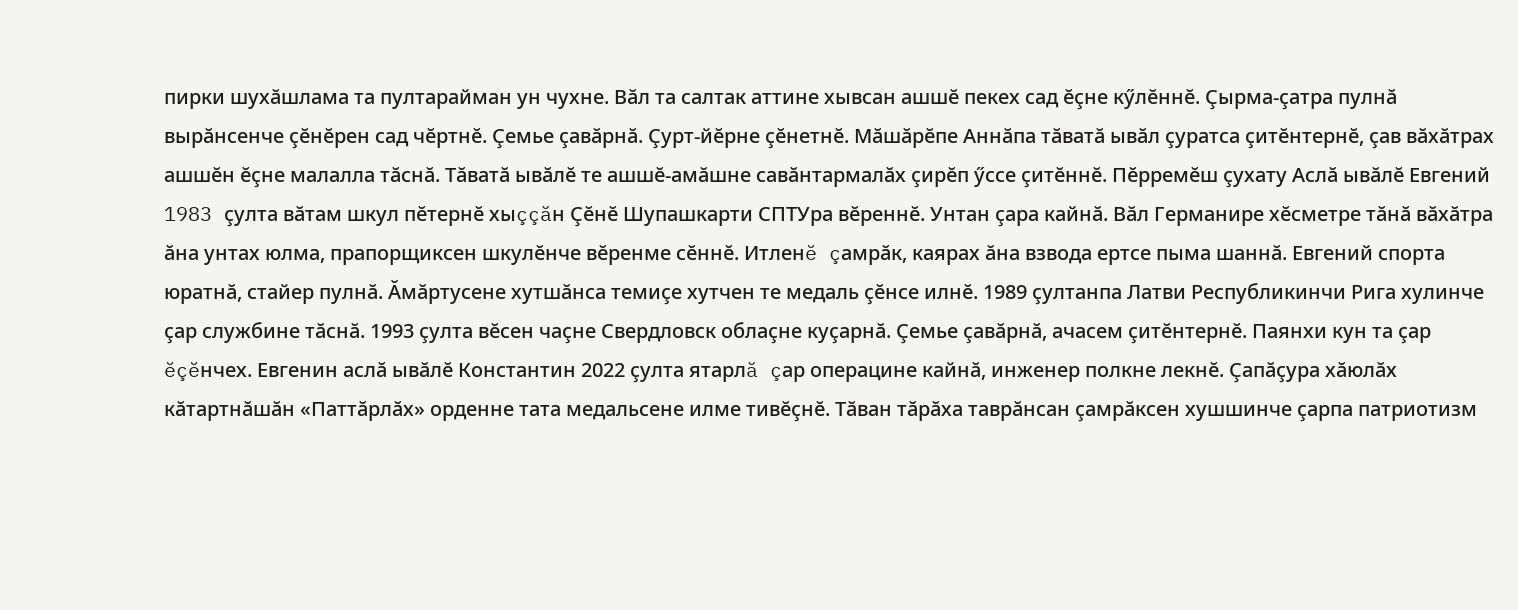пирки шухăшлама та пултарайман ун чухне. Вăл та салтак аттине хывсан ашшĕ пекех сад ĕçне кӳлĕннĕ. Çырма-çатра пулнă вырăнсенче çĕнĕрен сад чĕртнĕ. Çемье çавăрнă. Çурт-йĕрне çĕнетнĕ. Мăшăрĕпе Аннăпа тăватă ывăл çуратса çитĕнтернĕ, çав вăхăтрах ашшĕн ĕçне малалла тăснă. Тăватă ывăлĕ те ашшĕ-амăшне савăнтармалăх çирĕп ӳссе çитĕннĕ. Пĕрремĕш çухату Аслă ывăлĕ Евгений 1983 çулта вăтам шкул пĕтернĕ хыççăн Çĕнĕ Шупашкарти СПТУра вĕреннĕ. Унтан çара кайнă. Вăл Германире хĕсметре тăнă вăхăтра ăна унтах юлма, прапорщиксен шкулĕнче вĕренме сĕннĕ. Итленĕ çамрăк, каярах ăна взвода ертсе пыма шаннă. Евгений спорта юратнă, стайер пулнă. Ăмăртусене хутшăнса темиçе хутчен те медаль çĕнсе илнĕ. 1989 çултанпа Латви Республикинчи Рига хулинче çар службине тăснă. 1993 çулта вĕсен чаçне Свердловск облаçне куçарнă. Çемье çавăрнă, ачасем çитĕнтернĕ. Паянхи кун та çар ĕçĕнчех. Евгенин аслă ывăлĕ Константин 2022 çулта ятарлă çар операцине кайнă, инженер полкне лекнĕ. Çапăçура хăюлăх кăтартнăшăн «Паттăрлăх» орденне тата медальсене илме тивĕçнĕ. Тăван тăрăха таврăнсан çамрăксен хушшинче çарпа патриотизм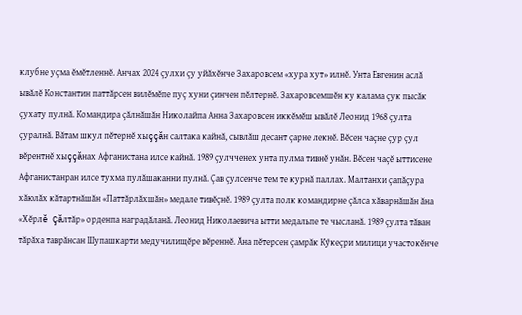клубне уçма ĕмĕтленнĕ. Анчах 2024 çулхи çу уйăхĕнче Захаровсем «хура хут» илнĕ. Унта Евгенин аслă ывăлĕ Константин паттăрсен вилĕмĕпе пуç хуни çинчен пĕлтернĕ. Захаровсемшĕн ку калама çук пысăк çухату пулнă. Командира çăлнăшăн Николайпа Анна Захаровсен иккĕмĕш ывăлĕ Леонид 1968 çулта çуралнă. Вăтам шкул пĕтернĕ хыççăн салтака кайнă, сывлăш десант çарне лекнĕ. Вĕсен чаçне çур çул вĕрентнĕ хыççăнах Афганистана илсе кайнă. 1989 çулчченех унта пулма тивнĕ унăн. Вĕсен чаçĕ ыттисене Афганистанран илсе тухма пулăшаканни пулнă. Çав çулсенче тем те курнă паллах. Малтанхи çапăçура хăюлăх кăтартнăшăн «Паттăрлăхшăн» медале тивĕçнĕ. 1989 çулта полк командирне çăлса хăварнăшăн ăна «Хĕрлĕ Çăлтăр» орденпа наградăланă. Леонид Николаевича ытти медальпе те чысланă. 1989 çулта тăван тăрăха таврăнсан Шупашкарти медучилищĕре вĕреннĕ. Ăна пĕтерсен çамрăк Кӳкеçри милици участокĕнче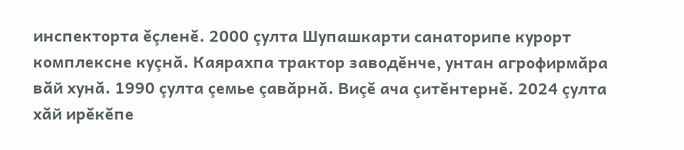инспекторта ĕçленĕ. 2000 çулта Шупашкарти санаторипе курорт комплексне куçнă. Каярахпа трактор заводĕнче, унтан агрофирмăра вăй хунă. 1990 çулта çемье çавăрнă. Виçĕ ача çитĕнтернĕ. 2024 çулта хăй ирĕкĕпе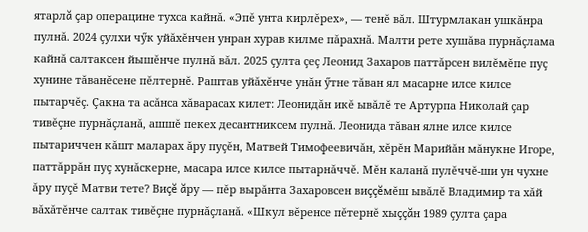ятарлă çар операцине тухса кайнă. «Эпĕ унта кирлĕрех», — тенĕ вăл. Штурмлакан ушкăнра пулнă. 2024 çулхи чӳк уйăхĕнчен унран хурав килме пăрахнă. Малти рете хушăва пурнăçлама кайнă салтаксен йышĕнче пулнă вăл. 2025 çулта çеç Леонид Захаров паттăрсен вилĕмĕпе пуç хунине тăванĕсене пĕлтернĕ. Раштав уйăхĕнче унăн ӳтне тăван ял масарне илсе килсе пытарчĕç. Çакна та асăнса хăварасах килет: Леонидăн икĕ ывăлĕ те Артурпа Николай çар тивĕçне пурнăçланă, ашшĕ пекех десантниксем пулнă. Леонида тăван ялне илсе килсе пытариччен кăшт маларах ăру пуçĕн, Матвей Тимофеевичăн, хĕрĕн Марийăн мăнукне Игоре, паттăррăн пуç хунăскерне, масара илсе килсе пытарнăччĕ. Мĕн каланă пулĕччĕ-ши ун чухне ăру пуçĕ Матви тете? Виçĕ ăру — пĕр вырăнта Захаровсен виççĕмĕш ывăлĕ Владимир та хăй вăхăтĕнче салтак тивĕçне пурнăçланă. «Шкул вĕренсе пĕтернĕ хыççăн 1989 çулта çара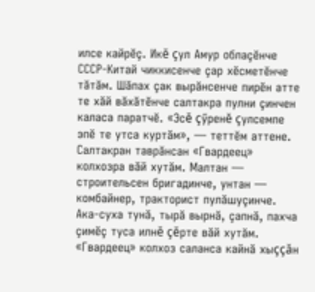илсе кайрĕç. Икĕ çул Амур облаçĕнче СССР-Китай чиккисенче çар хĕсметĕнче тăтăм. Шăпах çак вырăнсенче пирĕн атте те хăй вăхăтĕнче салтакра пулни çинчен каласа паратчĕ. «Эсĕ çӳренĕ çулсемпе эпĕ те утса куртăм», — теттĕм аттене. Салтакран таврăнсан «Гвардеец» колхозра вăй хутăм. Малтан — строительсен бригадинче, унтан — комбайнер, тракторист пулăшуçинче. Ака-суха тунă, тырă вырнă, çапнă, пахча çимĕç туса илнĕ çĕрте вăй хутăм. «Гвардеец» колхоз саланса кайнă хыççăн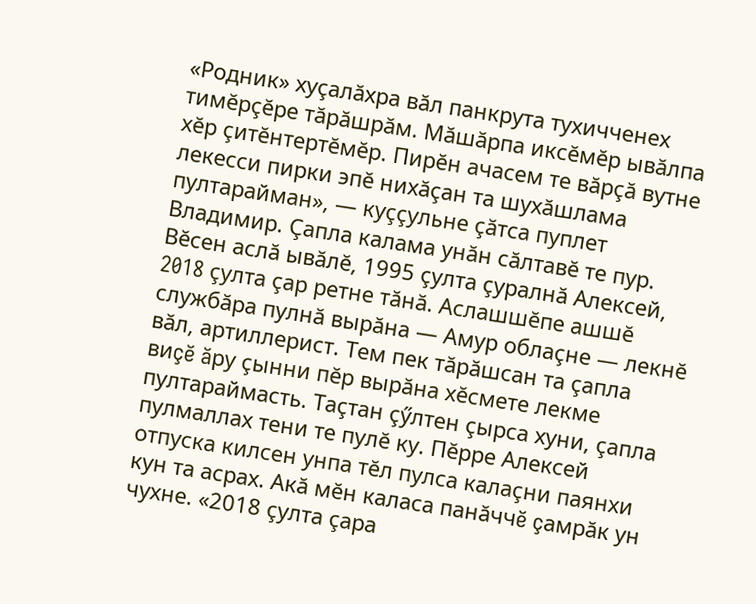«Родник» хуçалăхра вăл панкрута тухичченех тимĕрçĕре тăрăшрăм. Мăшăрпа иксĕмĕр ывăлпа хĕр çитĕнтертĕмĕр. Пирĕн ачасем те вăрçă вутне лекесси пирки эпĕ нихăçан та шухăшлама пултарайман», — куççульне çăтса пуплет Владимир. Çапла калама унăн сăлтавĕ те пур. Вĕсен аслă ывăлĕ, 1995 çулта çуралнă Алексей, 2018 çулта çар ретне тăнă. Аслашшĕпе ашшĕ службăра пулнă вырăна — Амур облаçне — лекнĕ вăл, артиллерист. Тем пек тăрăшсан та çапла виçĕ ăру çынни пĕр вырăна хĕсмете лекме пултараймасть. Таçтан çӳлтен çырса хуни, çапла пулмаллах тени те пулĕ ку. Пĕрре Алексей отпуска килсен унпа тĕл пулса калаçни паянхи кун та асрах. Акă мĕн каласа панăччĕ çамрăк ун чухне. «2018 çулта çара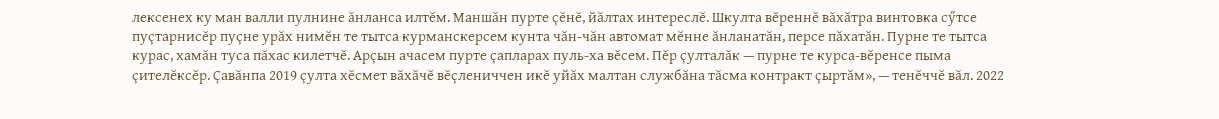лексенех ку ман валли пулнине ăнланса илтĕм. Маншăн пурте çĕнĕ, йăлтах интереслĕ. Шкулта вĕреннĕ вăхăтра винтовка сӳтсе пуçтарнисĕр пуçне урăх нимĕн те тытса курманскерсем кунта чăн-чăн автомат мĕнне ăнланатăн, персе пăхатăн. Пурне те тытса курас, хамăн туса пăхас килетчĕ. Арçын ачасем пурте çапларах пуль-ха вĕсем. Пĕр çулталăк — пурне те курса-вĕренсе пыма çителĕксĕр. Çавăнпа 2019 çулта хĕсмет вăхăчĕ вĕçлениччен икĕ уйăх малтан службăна тăсма контракт çыртăм», — тенĕччĕ вăл. 2022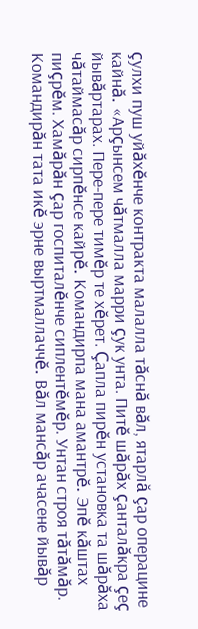çулхи пуш уйăхĕнче контракта малалла тăснă вăл, ятарлă çар операцине кайнă. «Арçынсем чăтмалла марри çук унта. Питĕ шăрăх çанталăкра çеç йывăртарах. Пере-пере тимĕр те хĕрет. Çапла пирĕн установка та шăрăха чăтаймасăр сирпĕнсе кайрĕ. Командирпа мана амантрĕ. Эпĕ кăштах пиçрĕм. Хамăрăн çар госпиталĕнче сиплентĕмĕр. Унтан строя тăтăмăр. Командирăн тата икĕ эрне выртмаллаччĕ. Вăл мансăр ачасене йывăр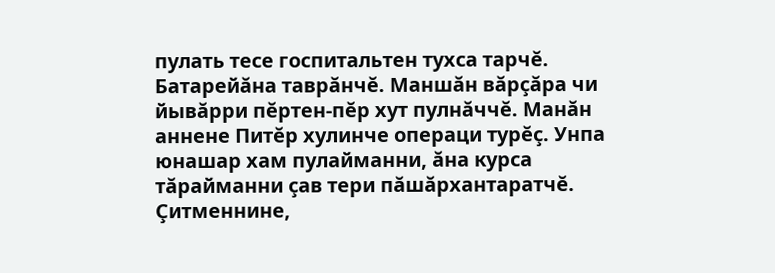пулать тесе госпитальтен тухса тарчĕ. Батарейăна таврăнчĕ. Маншăн вăрçăра чи йывăрри пĕртен-пĕр хут пулнăччĕ. Манăн аннене Питĕр хулинче операци турĕç. Унпа юнашар хам пулайманни, ăна курса тăрайманни çав тери пăшăрхантаратчĕ. Çитменнине,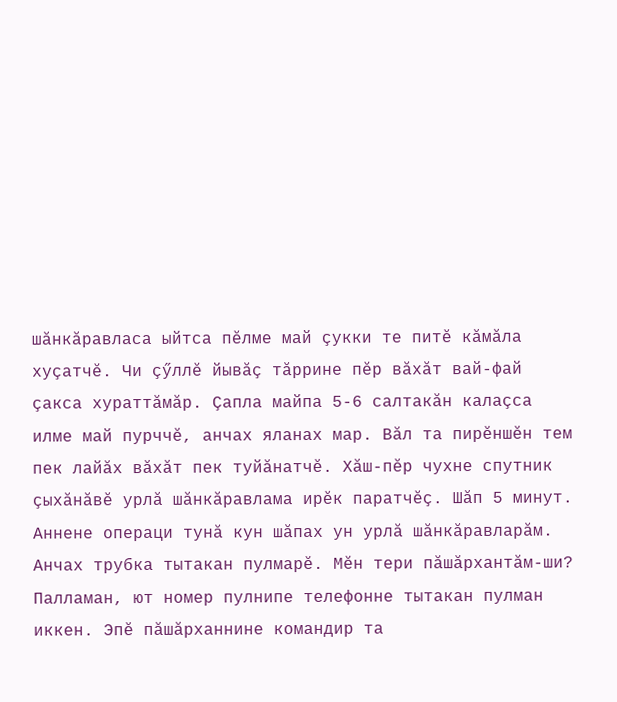шăнкăравласа ыйтса пĕлме май çукки те питĕ кăмăла хуçатчĕ. Чи çӳллĕ йывăç тăррине пĕр вăхăт вай-фай çакса хураттăмăр. Çапла майпа 5-6 салтакăн калаçса илме май пурччĕ, анчах яланах мар. Вăл та пирĕншĕн тем пек лайăх вăхăт пек туйăнатчĕ. Хăш-пĕр чухне спутник çыхăнăвĕ урлă шăнкăравлама ирĕк паратчĕç. Шăп 5 минут. Аннене операци тунă кун шăпах ун урлă шăнкăравларăм. Анчах трубка тытакан пулмарĕ. Мĕн тери пăшăрхантăм-ши? Палламан, ют номер пулнипе телефонне тытакан пулман иккен. Эпĕ пăшăрханнине командир та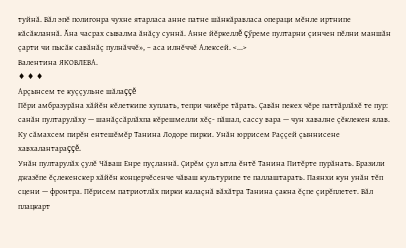туйнă. Вăл эпĕ полигонра чухне ятарласа анне патне шăнкăравласа операци мĕнле иртнипе кăсăкланнă. Ăна часрах сывалма ăнăçу суннă. Анне йĕркеллĕ çӳреме пултарни çинчен пĕлни маншăн çарти чи пысăк савăнăç пулнăччĕ», – аса илнĕччĕ Алексей. <...>
Валентина ЯКОВЛЕВА.
♦ ♦ ♦
Арçынсем те куççульне шăлаççĕ
Пĕри амбразурăна хăйĕн кĕлеткипе хуплать, тепри чикĕре тăрать. Çавăн пекех чĕре паттăрлăхĕ те пур: санăн пултарулăху — шанăçсăрлăхпа кĕрешмелли хĕç- пăшал, сассу вара — чун хавалне çĕклекен ялав. Ку сăмахсем пирĕн ентешĕмĕр Танина Лодоре пирки. Унăн юррисем Раççей çыннисене хавхалантараççĕ.
Унăн пултарулăх çулĕ Чăваш Енре пуçланнă. Çирĕм çул ытла ĕнтĕ Танина Питĕрте пурăнать. Бразили джазĕпе ĕçлекенскер хăйĕн концерчĕсенче чăваш культурипе те паллаштарать. Паянхи кун унăн тĕп сцени — фронтра. Пĕрисем патриотлăх пирки калаçнă вăхăтра Танина çакна ĕçпе çирĕплетет. Вăл плацкарт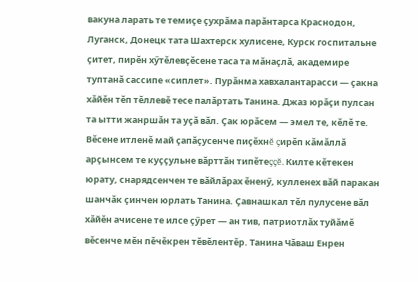вакуна ларать те темиçе çухрăма парăнтарса Краснодон, Луганск, Донецк тата Шахтерск хулисене, Курск госпитальне çитет, пирĕн хӳтĕлевçĕсене таса та мăнаçлă, академире туптанă сассипе «сиплет». Пурăнма хавхалантарасси — çакна хăйĕн тĕп тĕллевĕ тесе палăртать Танина. Джаз юрăçи пулсан та ытти жанршăн та уçă вăл. Çак юрăсем — эмел те, кĕлĕ те. Вĕсене итленĕ май çапăçусенче пиçĕхнĕ çирĕп кăмăллă арçынсем те куççульне вăрттăн типĕтеççĕ. Килте кĕтекен юрату, снарядсенчен те вăйлăрах ĕненӳ, кулленех вăй паракан шанчăк çинчен юрлать Танина. Çавнашкал тĕл пулусене вăл хăйĕн ачисене те илсе çӳрет — ан тив, патриотлăх туйăмĕ вĕсенче мĕн пĕчĕкрен тĕвĕлентĕр. Танина Чăваш Енрен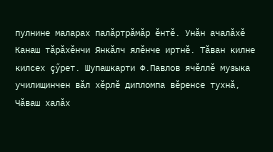пулнине маларах палăртрăмăр ĕнтĕ. Унăн ачалăхĕ Канаш тăрăхĕнчи Янкăлч ялĕнче иртнĕ. Тăван килне килсех çӳрет. Шупашкарти Ф.Павлов ячĕллĕ музыка училищинчен вăл хĕрлĕ дипломпа вĕренсе тухнă, Чăваш халăх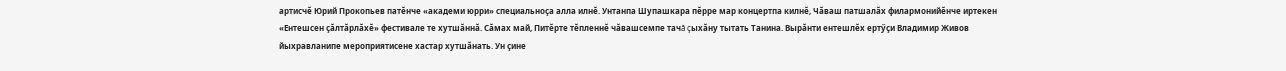артисчĕ Юрий Прокопьев патĕнче «академи юрри» специальноçа алла илнĕ. Унтанпа Шупашкара пĕрре мар концертпа килнĕ, Чăваш патшалăх филармонийĕнче иртекен «Ентешсен çăлтăрлăхĕ» фестивале те хутшăннă. Сăмах май, Питĕрте тĕпленнĕ чăвашсемпе тачă çыхăну тытать Танина. Вырăнти ентешлĕх ертӳçи Владимир Живов йыхравланипе мероприятисене хастар хутшăнать. Ун çине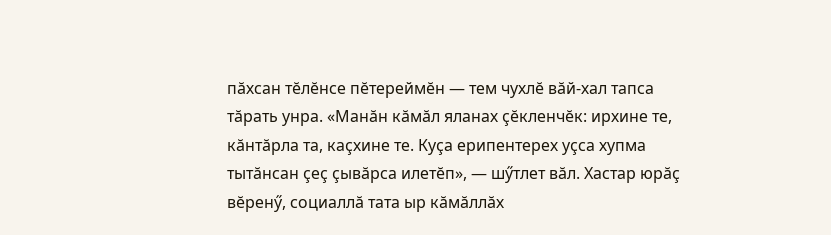пăхсан тĕлĕнсе пĕтереймĕн — тем чухлĕ вăй-хал тапса тăрать унра. «Манăн кăмăл яланах çĕкленчĕк: ирхине те, кăнтăрла та, каçхине те. Куçа ерипентерех уçса хупма тытăнсан çеç çывăрса илетĕп», — шӳтлет вăл. Хастар юрăç вĕренӳ, социаллă тата ыр кăмăллăх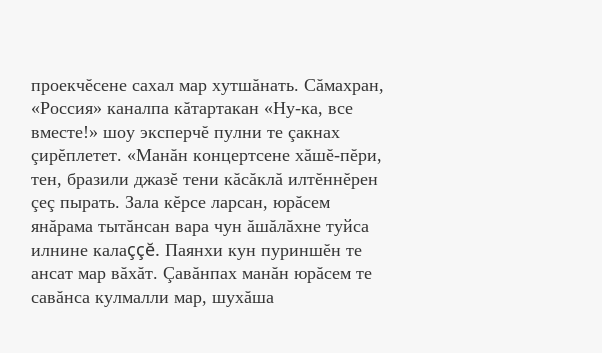проекчĕсене сахал мар хутшăнать. Сăмахран, «Россия» каналпа кăтартакан «Ну-ка, все вместе!» шоу эксперчĕ пулни те çакнах çирĕплетет. «Манăн концертсене хăшĕ-пĕри, тен, бразили джазĕ тени кăсăклă илтĕннĕрен çеç пырать. Зала кĕрсе ларсан, юрăсем янăрама тытăнсан вара чун ăшăлăхне туйса илнине калаççĕ. Паянхи кун пуриншĕн те ансат мар вăхăт. Çавăнпах манăн юрăсем те савăнса кулмалли мар, шухăша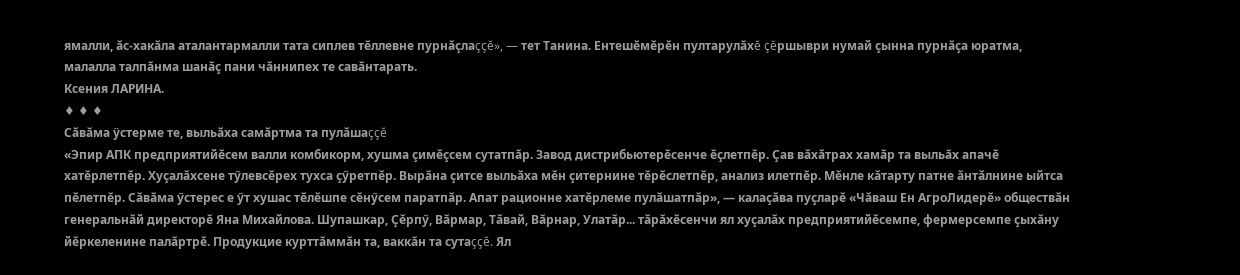ямалли, ăс-хакăла аталантармалли тата сиплев тĕллевне пурнăçлаççĕ», — тет Танина. Ентешĕмĕрĕн пултарулăхĕ çĕршыври нумай çынна пурнăçа юратма, малалла талпăнма шанăç пани чăннипех те савăнтарать.
Ксения ЛАРИНА.
♦ ♦ ♦
Сăвăма ÿстерме те, выльăха самăртма та пулăшаççĕ
«Эпир АПК предприятийĕсем валли комбикорм, хушма çимĕçсем сутатпăр. Завод дистрибьютерĕсенче ĕçлетпĕр. Çав вăхăтрах хамăр та выльăх апачĕ хатĕрлетпĕр. Хуçалăхсене тӳлевсĕрех тухса çӳретпĕр. Вырăна çитсе выльăха мĕн çитернине тĕрĕслетпĕр, анализ илетпĕр. Мĕнле кăтарту патне ăнтăлнине ыйтса пĕлетпĕр. Сăвăма ӳстерес е ӳт хушас тĕлĕшпе сĕнӳсем паратпăр. Апат рационне хатĕрлеме пулăшатпăр», — калаçăва пуçларĕ «Чăваш Ен АгроЛидерĕ» обществăн генеральнăй директорĕ Яна Михайлова. Шупашкар, Çĕрпӳ, Вăрмар, Тăвай, Вăрнар, Улатăр... тăрăхĕсенчи ял хуçалăх предприятийĕсемпе, фермерсемпе çыхăну йĕркеленине палăртрĕ. Продукцие курттăммăн та, ваккăн та сутаççĕ. Ял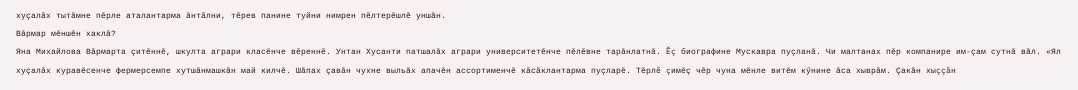хуçалăх тытăмне пĕрле аталантарма ăнтăлни, тĕрев панине туйни нимрен пĕлтерĕшлĕ уншăн.
Вăрмар мĕншĕн хаклă?
Яна Михайлова Вăрмарта çитĕннĕ, шкулта аграри класĕнче вĕреннĕ. Унтан Хусанти патшалăх аграри университетĕнче пĕлĕвне тарăнлатнă. Ĕç биографине Мускавра пуçланă. Чи малтанах пĕр компанире им-çам сутнă вăл. «Ял хуçалăх куравĕсенче фермерсемпе хутшăнмашкăн май килчĕ. Шăпах çавăн чухне выльăх апачĕн ассортименчĕ кăсăклантарма пуçларĕ. Тĕрлĕ çимĕç чĕр чуна мĕнле витĕм кӳнине ăса хыврăм. Çакăн хыççăн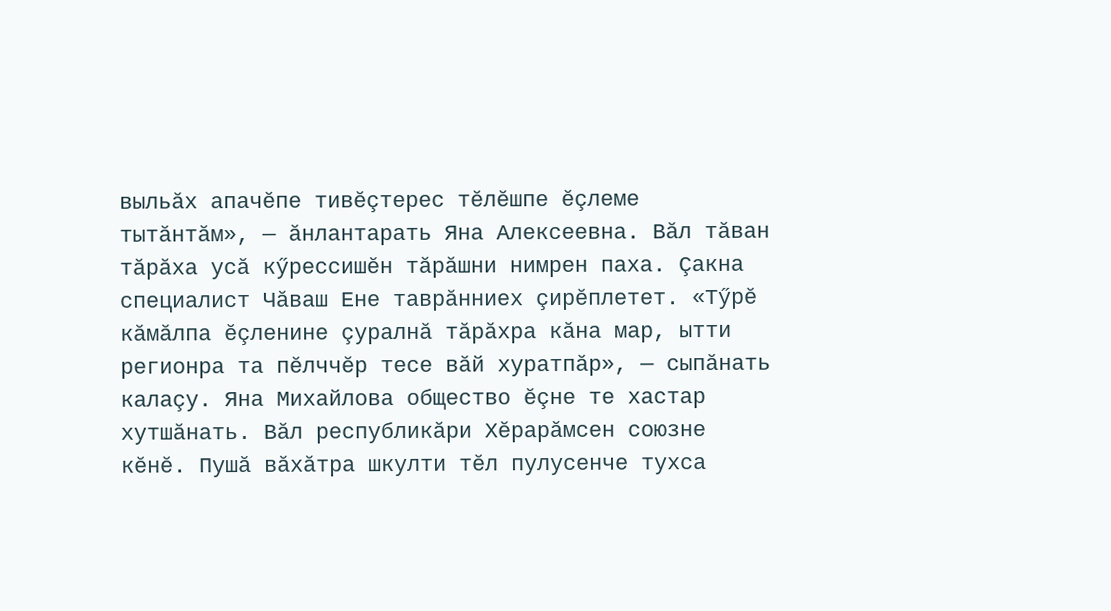выльăх апачĕпе тивĕçтерес тĕлĕшпе ĕçлеме тытăнтăм», — ăнлантарать Яна Алексеевна. Вăл тăван тăрăха усă кӳрессишĕн тăрăшни нимрен паха. Çакна специалист Чăваш Ене таврăнниех çирĕплетет. «Тӳрĕ кăмăлпа ĕçленине çуралнă тăрăхра кăна мар, ытти регионра та пĕлччĕр тесе вăй хуратпăр», — сыпăнать калаçу. Яна Михайлова общество ĕçне те хастар хутшăнать. Вăл республикăри Хĕрарăмсен союзне кĕнĕ. Пушă вăхăтра шкулти тĕл пулусенче тухса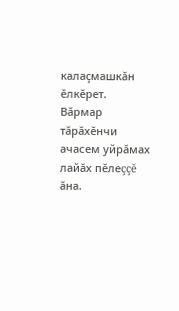калаçмашкăн ĕлкĕрет. Вăрмар тăрăхĕнчи ачасем уйрăмах лайăх пĕлеççĕ ăна.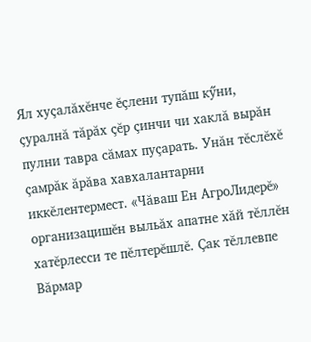Ял хуçалăхĕнче ĕçлени тупăш кӳни, çуралнă тăрăх çĕр çинчи чи хаклă вырăн пулни тавра сăмах пуçарать. Унăн тĕслĕхĕ çамрăк ăрăва хавхалантарни иккĕлентермест. «Чăваш Ен АгроЛидерĕ» организацишĕн выльăх апатне хăй тĕллĕн хатĕрлесси те пĕлтерĕшлĕ. Çак тĕллевпе Вăрмар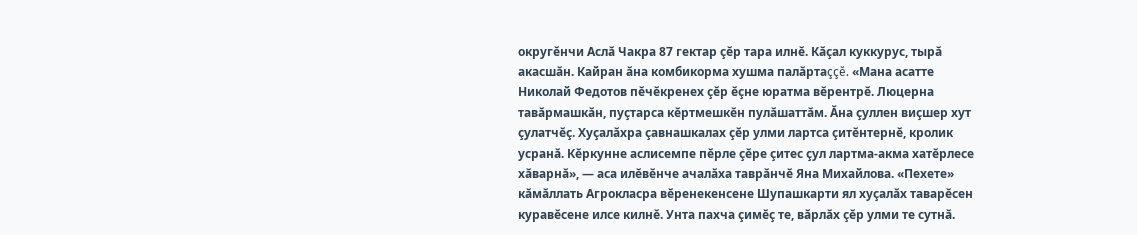округĕнчи Аслă Чакра 87 гектар çĕр тара илнĕ. Кăçал куккурус, тырă акасшăн. Кайран ăна комбикорма хушма палăртаççĕ. «Мана асатте Николай Федотов пĕчĕкренех çĕр ĕçне юратма вĕрентрĕ. Люцерна тавăрмашкăн, пуçтарса кĕртмешкĕн пулăшаттăм. Ăна çуллен виçшер хут çулатчĕç. Хуçалăхра çавнашкалах çĕр улми лартса çитĕнтернĕ, кролик усранă. Кĕркунне аслисемпе пĕрле çĕре çитес çул лартма-акма хатĕрлесе хăварнă», — аса илĕвĕнче ачалăха таврăнчĕ Яна Михайлова. «Пехете» кăмăллать Агрокласра вĕренекенсене Шупашкарти ял хуçалăх таварĕсен куравĕсене илсе килнĕ. Унта пахча çимĕç те, вăрлăх çĕр улми те сутнă.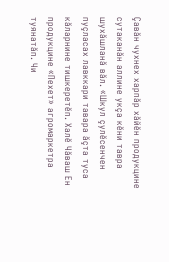Çавăн чухнех харпăр хăйĕн продукцине сутаканăн аллине укçа кĕни тавра шухăшланă вăл. «Шкул çулĕсенчен пуçласах лавккари тавара ăçта туса кăларнине тишкеретĕп. Халĕ Чăваш Ен продукцине «Пехет» агромаркетра туянатăп. Чи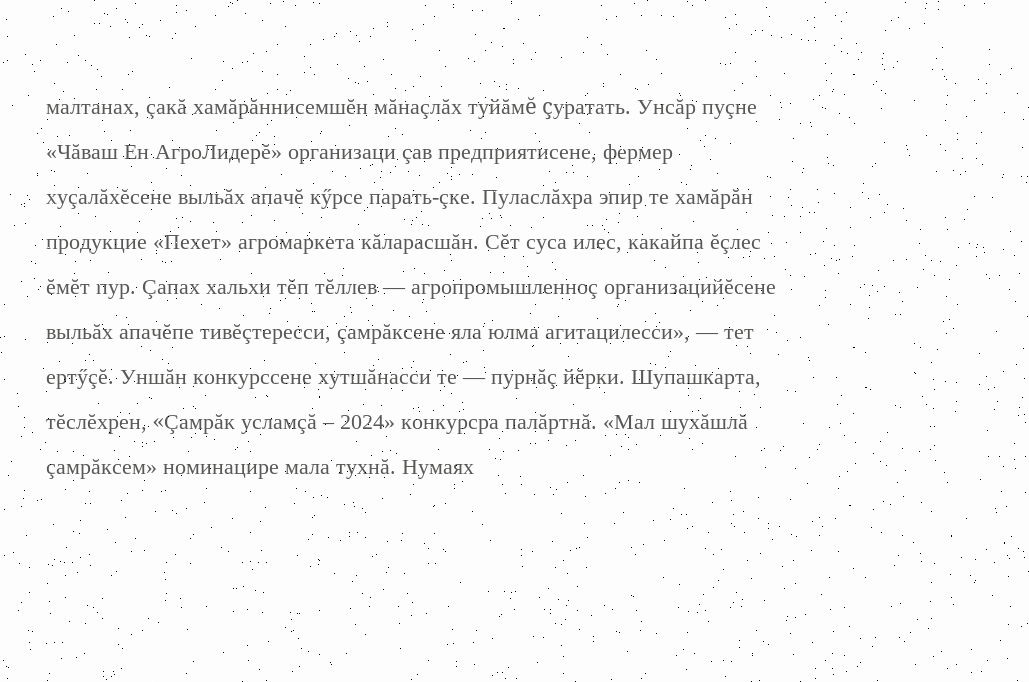малтанах, çакă хамăрăннисемшĕн мăнаçлăх туйăмĕ çуратать. Унсăр пуçне «Чăваш Ен АгроЛидерĕ» организаци çав предприятисене, фермер хуçалăхĕсене выльăх апачĕ кӳрсе парать-çке. Пуласлăхра эпир те хамăрăн продукцие «Пехет» агромаркета кăларасшăн. Сĕт суса илес, какайпа ĕçлес ĕмĕт пур. Çапах хальхи тĕп тĕллев — агропромышленноç организацийĕсене выльăх апачĕпе тивĕçтересси, çамрăксене яла юлма агитацилесси», — тет ертӳçĕ. Уншăн конкурссене хутшăнасси те — пурнăç йĕрки. Шупашкарта, тĕслĕхрен, «Çамрăк усламçă – 2024» конкурсра палăртнă. «Мал шухăшлă çамрăксем» номинацире мала тухнă. Нумаях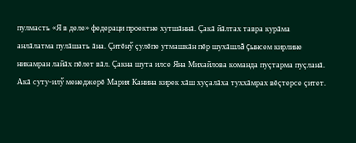пулмасть «Я в деле» федераци проектне хутшăннă. Çакă йăлтах тавра курăма анлăлатма пулăшать ăна. Çитĕнӳ çулĕпе утмашкăн пĕр шухăшлă çынсем кирлине никамран лайăх пĕлет вăл. Çакна шута илсе Яна Михайлова команда пуçтарма пуçланă. Акă суту-илӳ менеджерĕ Мария Канина кирек хăш хуçалăха туххăмрах вĕçтерсе çитет.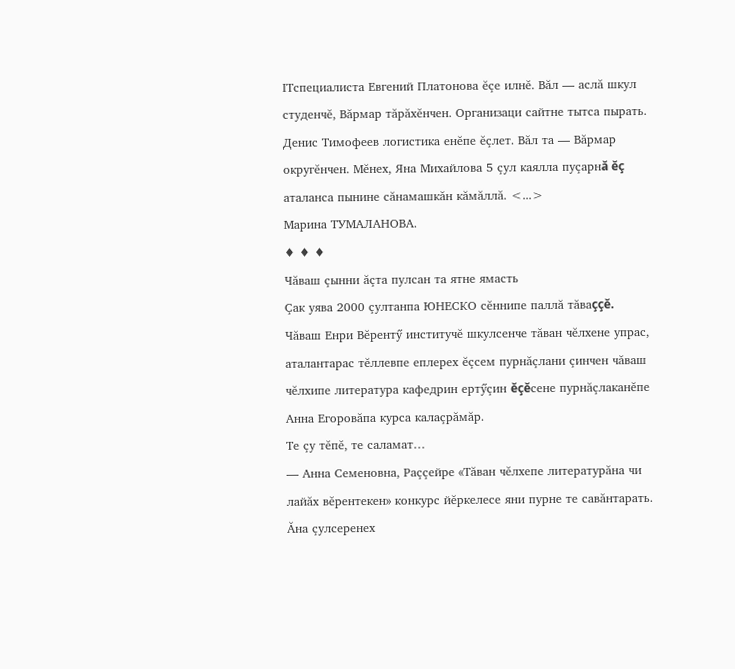ITспециалиста Евгений Платонова ĕçе илнĕ. Вăл — аслă шкул студенчĕ, Вăрмар тăрăхĕнчен. Организаци сайтне тытса пырать. Денис Тимофеев логистика енĕпе ĕçлет. Вăл та — Вăрмар округĕнчен. Мĕнех, Яна Михайлова 5 çул каялла пуçарнă ĕç аталанса пынине сăнамашкăн кăмăллă. <...>
Марина ТУМАЛАНОВА.
♦ ♦ ♦
Чăваш çынни ăçта пулсан та ятне ямасть
Çак уява 2000 çултанпа ЮНЕСКО сĕннипе паллă тăваççĕ. Чăваш Енри Вĕрентӳ институчĕ шкулсенче тăван чĕлхене упрас, аталантарас тĕллевпе еплерех ĕçсем пурнăçлани çинчен чăваш чĕлхипе литература кафедрин ертӳçин ĕçĕсене пурнăçлаканĕпе Анна Егоровăпа курса калаçрăмăр.
Те çу тĕпĕ, те саламат…
— Анна Семеновна, Раççейре «Тăван чĕлхепе литературăна чи лайăх вĕрентекен» конкурс йĕркелесе яни пурне те савăнтарать. Ăна çулсеренех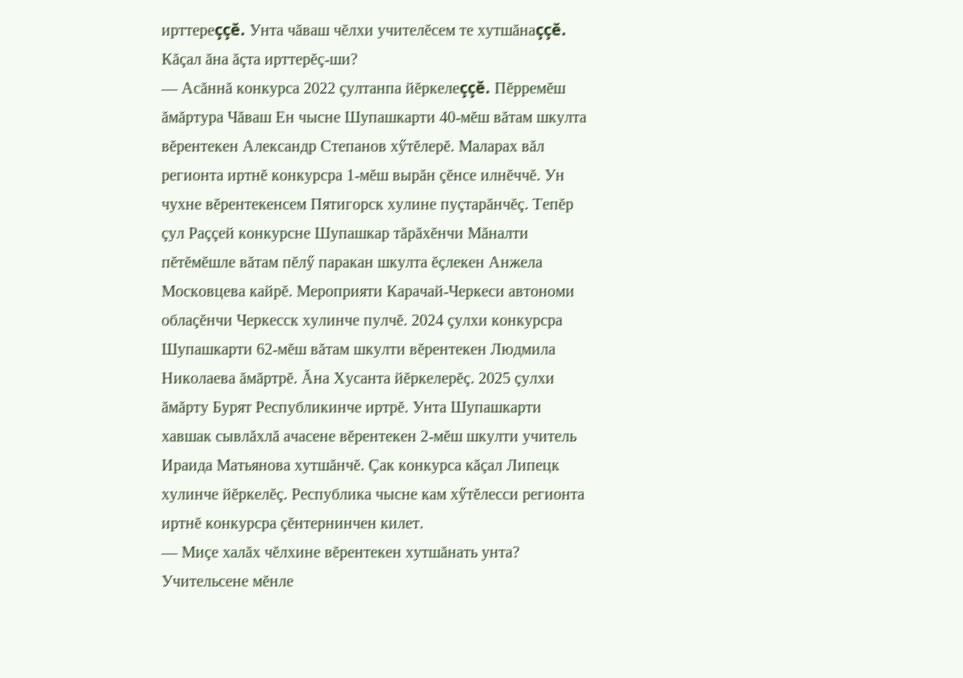ирттереççĕ. Унта чăваш чĕлхи учителĕсем те хутшăнаççĕ. Кăçал ăна ăçта ирттерĕç-ши?
— Асăннă конкурса 2022 çултанпа йĕркелеççĕ. Пĕрремĕш ăмăртура Чăваш Ен чысне Шупашкарти 40-мĕш вăтам шкулта вĕрентекен Александр Степанов хӳтĕлерĕ. Маларах вăл регионта иртнĕ конкурсра 1-мĕш вырăн çĕнсе илнĕччĕ. Ун чухне вĕрентекенсем Пятигорск хулине пуçтарăнчĕç. Тепĕр çул Раççей конкурсне Шупашкар тăрăхĕнчи Мăналти пĕтĕмĕшле вăтам пĕлӳ паракан шкулта ĕçлекен Анжела Московцева кайрĕ. Мероприяти Карачай-Черкеси автономи облаçĕнчи Черкесск хулинче пулчĕ. 2024 çулхи конкурсра Шупашкарти 62-мĕш вăтам шкулти вĕрентекен Людмила Николаева ăмăртрĕ. Ăна Хусанта йĕркелерĕç. 2025 çулхи ăмăрту Бурят Республикинче иртрĕ. Унта Шупашкарти хавшак сывлăхлă ачасене вĕрентекен 2-мĕш шкулти учитель Ираида Матьянова хутшăнчĕ. Çак конкурса кăçал Липецк хулинче йĕркелĕç. Республика чысне кам хӳтĕлесси регионта иртнĕ конкурсра çĕнтернинчен килет.
— Миçе халăх чĕлхине вĕрентекен хутшăнать унта? Учительсене мĕнле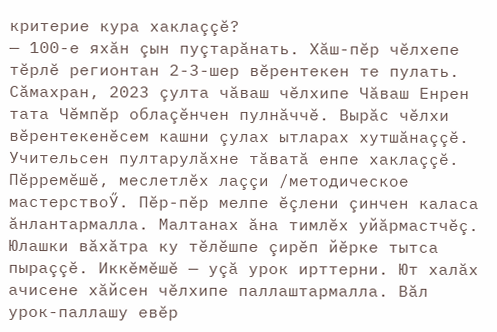критерие кура хаклаççĕ?
— 100-е яхăн çын пуçтарăнать. Хăш-пĕр чĕлхепе тĕрлĕ регионтан 2-3-шер вĕрентекен те пулать. Сăмахран, 2023 çулта чăваш чĕлхипе Чăваш Енрен тата Чĕмпĕр облаçĕнчен пулнăччĕ. Вырăс чĕлхи вĕрентекенĕсем кашни çулах ытларах хутшăнаççĕ. Учительсен пултарулăхне тăватă енпе хаклаççĕ. Пĕрремĕшĕ, меслетлĕх лаççи /методическое мастерствоӲ. Пĕр-пĕр мелпе ĕçлени çинчен каласа ăнлантармалла. Малтанах ăна тимлĕх уйăрмастчĕç. Юлашки вăхăтра ку тĕлĕшпе çирĕп йĕрке тытса пыраççĕ. Иккĕмĕшĕ — уçă урок ирттерни. Ют халăх ачисене хăйсен чĕлхипе паллаштармалла. Вăл урок-паллашу евĕр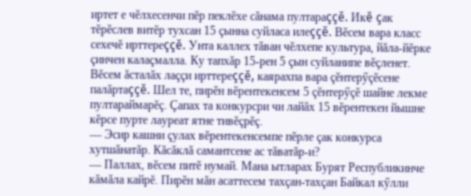иртет е чĕлхесенчи пĕр пеклĕхе сăнама пултараççĕ. Икĕ çак тĕрĕслев витĕр тухсан 15 çынна суйласа илеççĕ. Вĕсем вара класс сехечĕ ирттереççĕ. Унта каллех тăван чĕлхепе культура, йăла-йĕрке çинчен калаçмалла. Ку тапхăр 15-рен 5 çын суйланипе вĕçленет. Вĕсем ăсталăх лаççи ирттереççĕ, каярахпа вара çĕнтерӳçĕсене палăртаççĕ. Шел те, пирĕн вĕрентекенсем 5 çĕнтерӳçĕ шайне лекме пултараймарĕç. Çапах та конкурсри чи лайăх 15 вĕрентекен йышне кĕрсе пурте лауреат ятне тивĕçрĕç.
— Эсир кашни çулах вĕрентекенсемпе пĕрле çак конкурса хутшăнатăр. Кăсăклă самантсене ас тăватăр-и?
— Паллах, вĕсем питĕ нумай. Мана ытларах Бурят Республикинче кăмăла кайрĕ. Пирĕн мăн асаттесем тахçан-тахçан Байкал кӳлли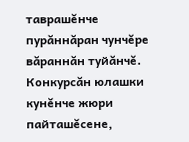таврашĕнче пурăннăран чунчĕре вăраннăн туйăнчĕ. Конкурсăн юлашки кунĕнче жюри пайташĕсене,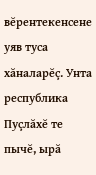вĕрентекенсене уяв туса хăналарĕç. Унта республика Пуçлăхĕ те пычĕ, ырă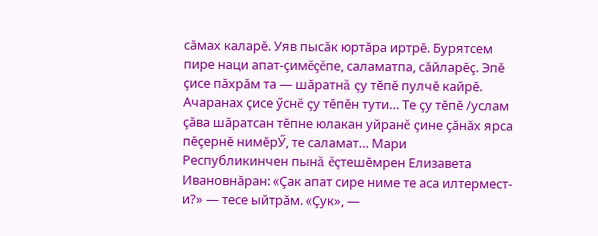сăмах каларĕ. Уяв пысăк юртăра иртрĕ. Бурятсем пире наци апат-çимĕçĕпе, саламатпа, сăйларĕç. Эпĕ çисе пăхрăм та — шăратнă çу тĕпĕ пулчĕ кайрĕ. Ачаранах çисе ӳснĕ çу тĕпĕн тути… Те çу тĕпĕ /услам çăва шăратсан тĕпне юлакан уйранĕ çине çăнăх ярса пĕçернĕ нимĕрӲ, те саламат… Мари Республикинчен пынă ĕçтешĕмрен Елизавета Ивановнăран: «Çак апат сире ниме те аса илтермест-и?» — тесе ыйтрăм. «Çук», —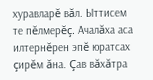хуравларĕ вăл. Ыттисем те пĕлмерĕç. Ачалăха аса илтернĕрен эпĕ юратсах çирĕм ăна. Çав вăхăтра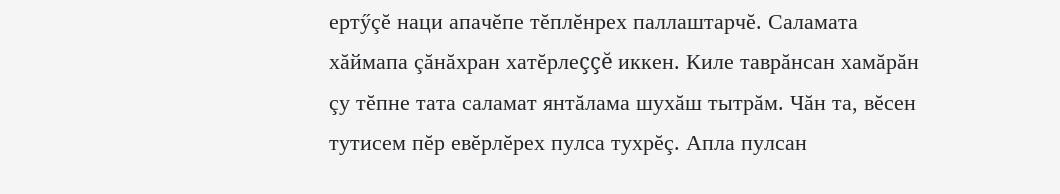ертӳçĕ наци апачĕпе тĕплĕнрех паллаштарчĕ. Саламата хăймапа çăнăхран хатĕрлеççĕ иккен. Киле таврăнсан хамăрăн çу тĕпне тата саламат янтăлама шухăш тытрăм. Чăн та, вĕсен тутисем пĕр евĕрлĕрех пулса тухрĕç. Апла пулсан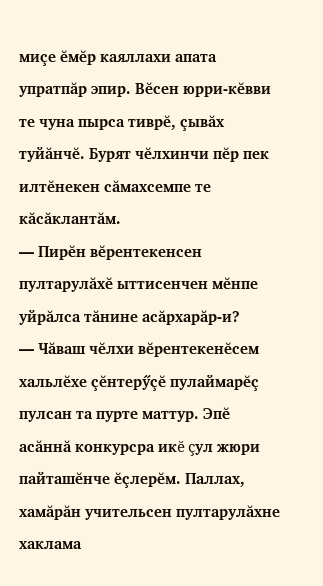миçе ĕмĕр каяллахи апата упратпăр эпир. Вĕсен юрри-кĕвви те чуна пырса тиврĕ, çывăх туйăнчĕ. Бурят чĕлхинчи пĕр пек илтĕнекен сăмахсемпе те кăсăклантăм.
— Пирĕн вĕрентекенсен пултарулăхĕ ыттисенчен мĕнпе уйрăлса тăнине асăрхарăр-и?
— Чăваш чĕлхи вĕрентекенĕсем хальлĕхе çĕнтерӳçĕ пулаймарĕç пулсан та пурте маттур. Эпĕ асăннă конкурсра икĕ çул жюри пайташĕнче ĕçлерĕм. Паллах, хамăрăн учительсен пултарулăхне хаклама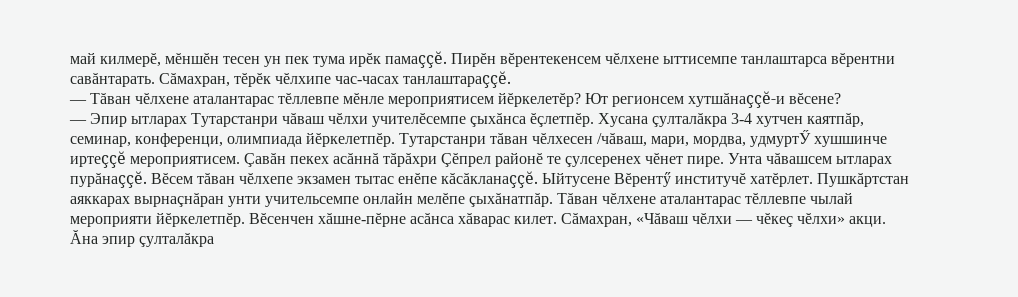май килмерĕ, мĕншĕн тесен ун пек тума ирĕк памаççĕ. Пирĕн вĕрентекенсем чĕлхене ыттисемпе танлаштарса вĕрентни савăнтарать. Сăмахран, тĕрĕк чĕлхипе час-часах танлаштараççĕ.
— Тăван чĕлхене аталантарас тĕллевпе мĕнле мероприятисем йĕркелетĕр? Ют регионсем хутшăнаççĕ-и вĕсене?
— Эпир ытларах Тутарстанри чăваш чĕлхи учителĕсемпе çыхăнса ĕçлетпĕр. Хусана çулталăкра 3-4 хутчен каятпăр, семинар, конференци, олимпиада йĕркелетпĕр. Тутарстанри тăван чĕлхесен /чăваш, мари, мордва, удмуртӲ хушшинче иртеççĕ мероприятисем. Çавăн пекех асăннă тăрăхри Çĕпрел районĕ те çулсеренех чĕнет пире. Унта чăвашсем ытларах пурăнаççĕ. Вĕсем тăван чĕлхепе экзамен тытас енĕпе кăсăкланаççĕ. Ыйтусене Вĕрентӳ институчĕ хатĕрлет. Пушкăртстан аяккарах вырнаçнăран унти учительсемпе онлайн мелĕпе çыхăнатпăр. Тăван чĕлхене аталантарас тĕллевпе чылай мероприяти йĕркелетпĕр. Вĕсенчен хăшне-пĕрне асăнса хăварас килет. Сăмахран, «Чăваш чĕлхи — чĕкеç чĕлхи» акци. Ăна эпир çулталăкра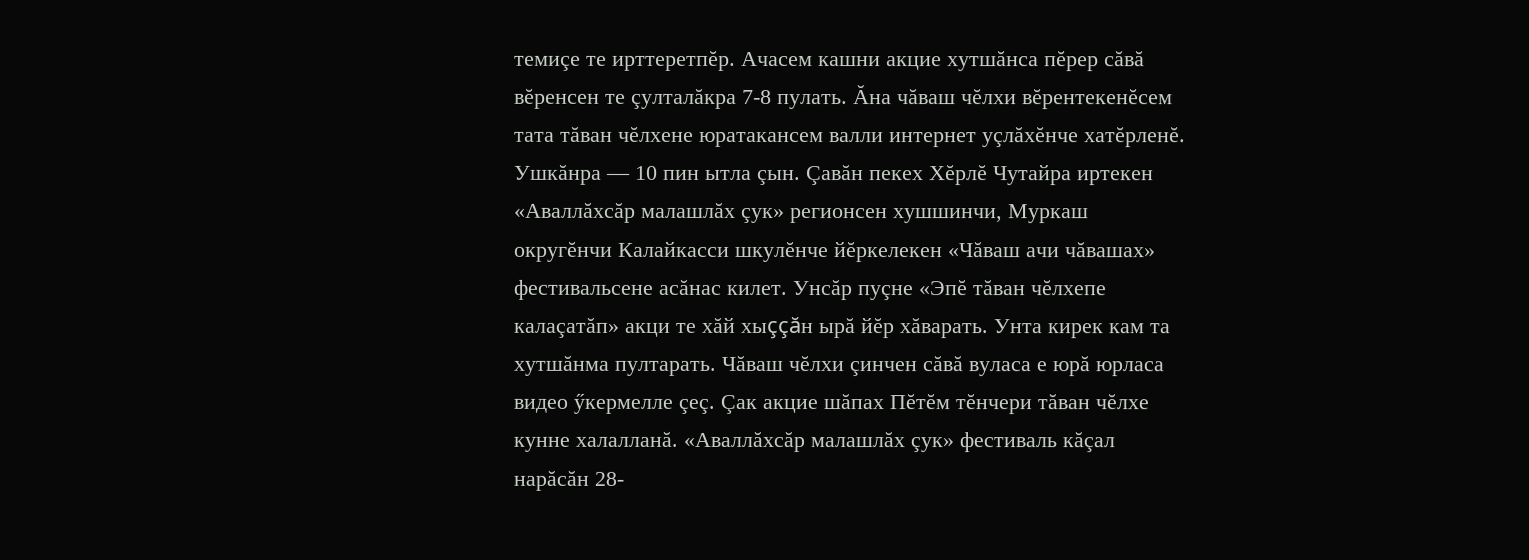темиçе те ирттеретпĕр. Ачасем кашни акцие хутшăнса пĕрер сăвă вĕренсен те çулталăкра 7-8 пулать. Ăна чăваш чĕлхи вĕрентекенĕсем тата тăван чĕлхене юратакансем валли интернет уçлăхĕнче хатĕрленĕ. Ушкăнра — 10 пин ытла çын. Çавăн пекех Хĕрлĕ Чутайра иртекен «Аваллăхсăр малашлăх çук» регионсен хушшинчи, Муркаш округĕнчи Калайкасси шкулĕнче йĕркелекен «Чăваш ачи чăвашах» фестивальсене асăнас килет. Унсăр пуçне «Эпĕ тăван чĕлхепе калаçатăп» акци те хăй хыççăн ырă йĕр хăварать. Унта кирек кам та хутшăнма пултарать. Чăваш чĕлхи çинчен сăвă вуласа е юрă юрласа видео ӳкермелле çеç. Çак акцие шăпах Пĕтĕм тĕнчери тăван чĕлхе кунне халалланă. «Аваллăхсăр малашлăх çук» фестиваль кăçал нарăсăн 28-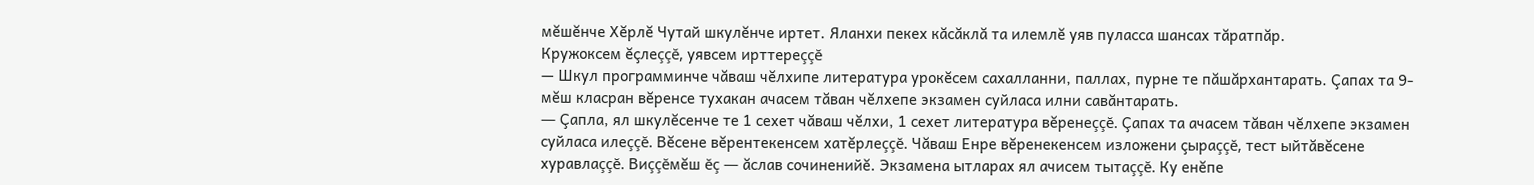мĕшĕнче Хĕрлĕ Чутай шкулĕнче иртет. Яланхи пекех кăсăклă та илемлĕ уяв пуласса шансах тăратпăр.
Кружоксем ĕçлеççĕ, уявсем ирттереççĕ
— Шкул программинче чăваш чĕлхипе литература урокĕсем сахалланни, паллах, пурне те пăшăрхантарать. Çапах та 9-мĕш класран вĕренсе тухакан ачасем тăван чĕлхепе экзамен суйласа илни савăнтарать.
— Çапла, ял шкулĕсенче те 1 сехет чăваш чĕлхи, 1 сехет литература вĕренеççĕ. Çапах та ачасем тăван чĕлхепе экзамен суйласа илеççĕ. Вĕсене вĕрентекенсем хатĕрлеççĕ. Чăваш Енре вĕренекенсем изложени çыраççĕ, тест ыйтăвĕсене хуравлаççĕ. Виççĕмĕш ĕç — ăслав сочиненийĕ. Экзамена ытларах ял ачисем тытаççĕ. Ку енĕпе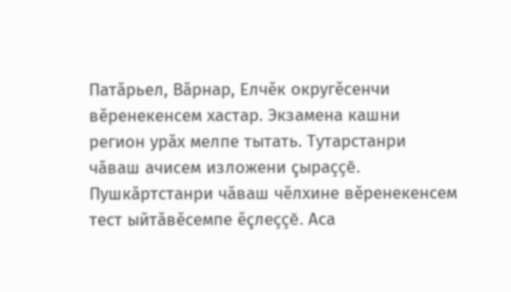Патăрьел, Вăрнар, Елчĕк округĕсенчи вĕренекенсем хастар. Экзамена кашни регион урăх мелпе тытать. Тутарстанри чăваш ачисем изложени çыраççĕ. Пушкăртстанри чăваш чĕлхине вĕренекенсем тест ыйтăвĕсемпе ĕçлеççĕ. Аса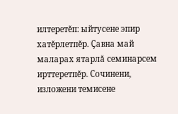илтеретĕп: ыйтусене эпир хатĕрлетпĕр. Çавна май маларах ятарлă семинарсем ирттеретпĕр. Сочинени, изложени темисене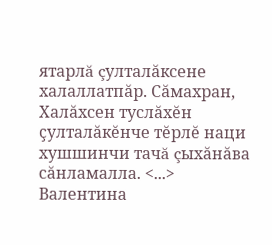ятарлă çулталăксене халаллатпăр. Сăмахран, Халăхсен туслăхĕн çулталăкĕнче тĕрлĕ наци хушшинчи тачă çыхăнăва сăнламалла. <...>
Валентина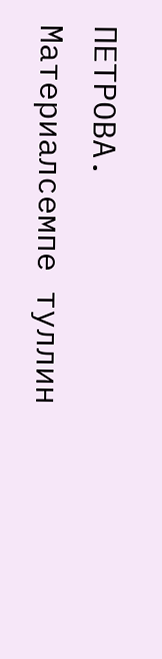ПЕТРОВА.
Материалсемпе туллин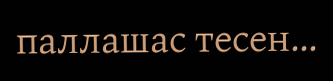паллашас тесен...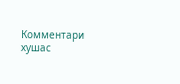Комментари хушас